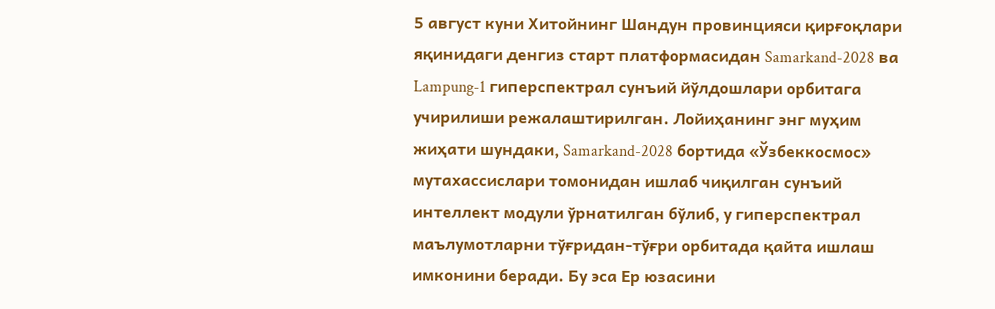5 август куни Хитойнинг Шандун провинцияси қирғоқлари яқинидаги денгиз старт платформасидан Samarkand-2028 ва Lampung-1 гиперспектрал сунъий йўлдошлари орбитага учирилиши режалаштирилган. Лойиҳанинг энг муҳим жиҳати шундаки, Samarkand-2028 бортида «Ўзбеккосмос» мутахассислари томонидан ишлаб чиқилган сунъий интеллект модули ўрнатилган бўлиб, у гиперспектрал маълумотларни тўғридан-тўғри орбитада қайта ишлаш имконини беради. Бу эса Ер юзасини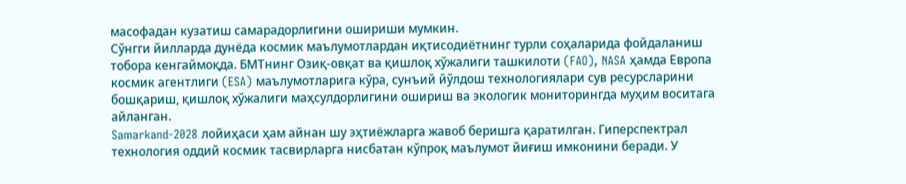масофадан кузатиш самарадорлигини ошириши мумкин.
Сўнгги йилларда дунёда космик маълумотлардан иқтисодиётнинг турли соҳаларида фойдаланиш тобора кенгаймоқда. БМТнинг Озиқ-овқат ва қишлоқ хўжалиги ташкилоти (FAO), NASA ҳамда Европа космик агентлиги (ESA) маълумотларига кўра, сунъий йўлдош технологиялари сув ресурсларини бошқариш, қишлоқ хўжалиги маҳсулдорлигини ошириш ва экологик мониторингда муҳим воситага айланган.
Samarkand-2028 лойиҳаси ҳам айнан шу эҳтиёжларга жавоб беришга қаратилган. Гиперспектрал технология оддий космик тасвирларга нисбатан кўпроқ маълумот йиғиш имконини беради. У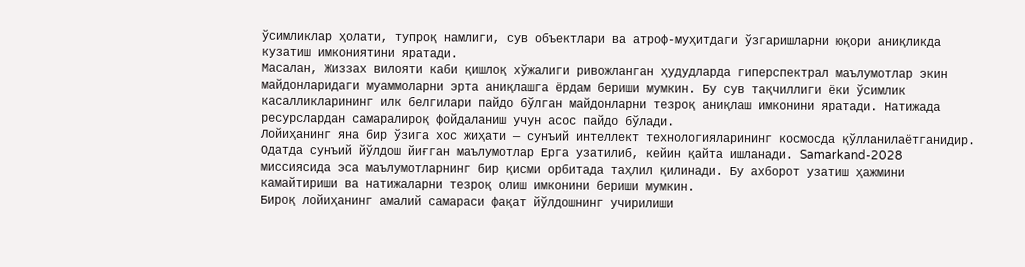ўсимликлар ҳолати, тупроқ намлиги, сув объектлари ва атроф-муҳитдаги ўзгаришларни юқори аниқликда кузатиш имкониятини яратади.
Масалан, Жиззах вилояти каби қишлоқ хўжалиги ривожланган ҳудудларда гиперспектрал маълумотлар экин майдонларидаги муаммоларни эрта аниқлашга ёрдам бериши мумкин. Бу сув тақчиллиги ёки ўсимлик касалликларининг илк белгилари пайдо бўлган майдонларни тезроқ аниқлаш имконини яратади. Натижада ресурслардан самаралироқ фойдаланиш учун асос пайдо бўлади.
Лойиҳанинг яна бир ўзига хос жиҳати — сунъий интеллект технологияларининг космосда қўлланилаётганидир. Одатда сунъий йўлдош йиғган маълумотлар Ерга узатилиб, кейин қайта ишланади. Samarkand-2028 миссиясида эса маълумотларнинг бир қисми орбитада таҳлил қилинади. Бу ахборот узатиш ҳажмини камайтириши ва натижаларни тезроқ олиш имконини бериши мумкин.
Бироқ лойиҳанинг амалий самараси фақат йўлдошнинг учирилиши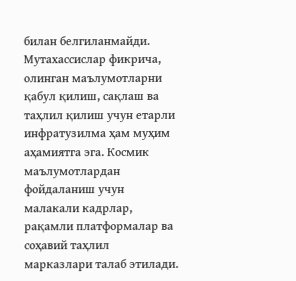билан белгиланмайди. Мутахассислар фикрича, олинган маълумотларни қабул қилиш, сақлаш ва таҳлил қилиш учун етарли инфратузилма ҳам муҳим аҳамиятга эга. Космик маълумотлардан фойдаланиш учун малакали кадрлар, рақамли платформалар ва соҳавий таҳлил марказлари талаб этилади.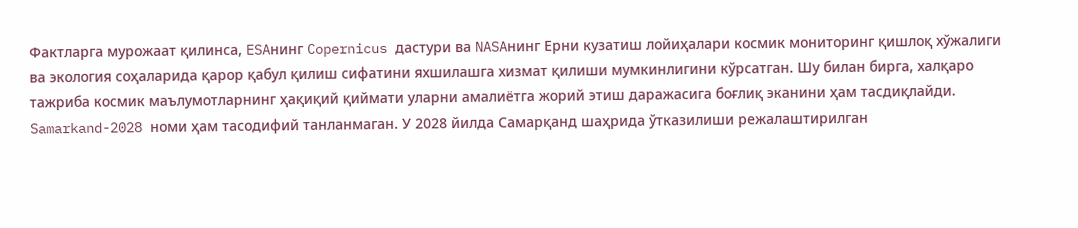Фактларга мурожаат қилинса, ESAнинг Copernicus дастури ва NASAнинг Ерни кузатиш лойиҳалари космик мониторинг қишлоқ хўжалиги ва экология соҳаларида қарор қабул қилиш сифатини яхшилашга хизмат қилиши мумкинлигини кўрсатган. Шу билан бирга, халқаро тажриба космик маълумотларнинг ҳақиқий қиймати уларни амалиётга жорий этиш даражасига боғлиқ эканини ҳам тасдиқлайди.
Samarkand-2028 номи ҳам тасодифий танланмаган. У 2028 йилда Самарқанд шаҳрида ўтказилиши режалаштирилган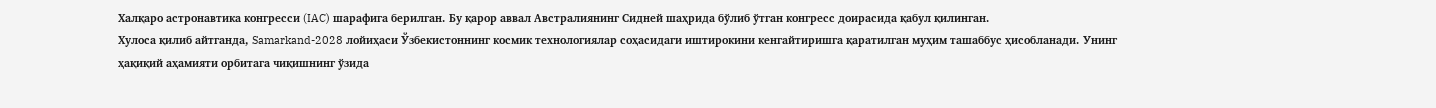Халқаро астронавтика конгресси (IAC) шарафига берилган. Бу қарор аввал Австралиянинг Сидней шаҳрида бўлиб ўтган конгресс доирасида қабул қилинган.
Хулоса қилиб айтганда, Samarkand-2028 лойиҳаси Ўзбекистоннинг космик технологиялар соҳасидаги иштирокини кенгайтиришга қаратилган муҳим ташаббус ҳисобланади. Унинг ҳақиқий аҳамияти орбитага чиқишнинг ўзида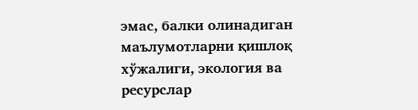эмас, балки олинадиган маълумотларни қишлоқ хўжалиги, экология ва ресурслар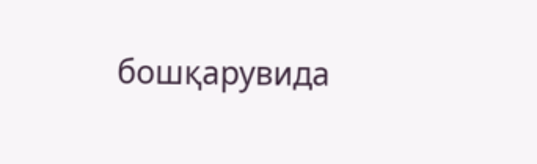бошқарувида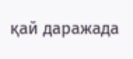қай даражада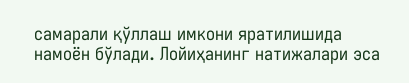самарали қўллаш имкони яратилишида намоён бўлади. Лойиҳанинг натижалари эса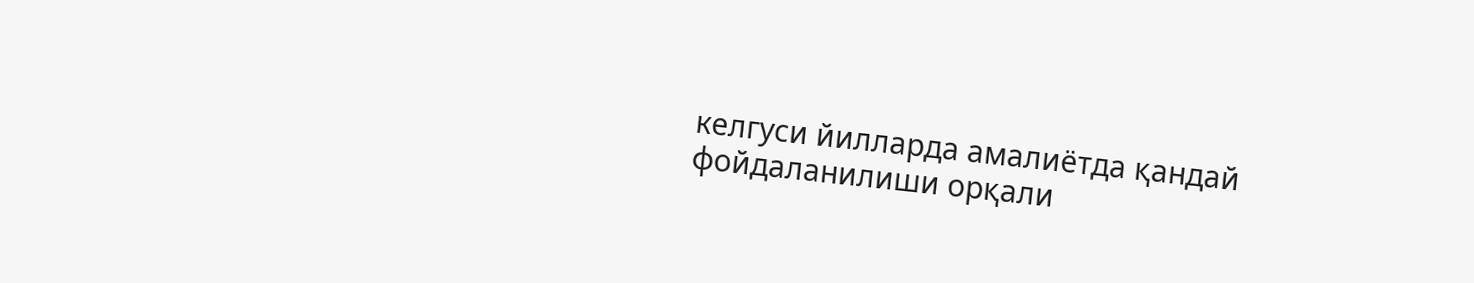келгуси йилларда амалиётда қандай фойдаланилиши орқали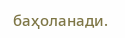баҳоланади.